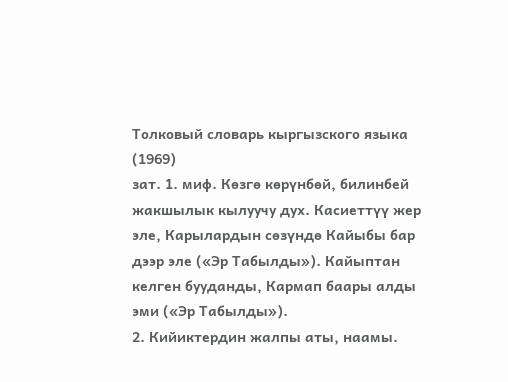Толковый словарь кыргызского языка (1969)
зат. 1. миф. Көзгө көрүнбөй, билинбей жакшылык кылуучу дух. Касиеттүү жер эле, Карылардын сөзүндө Кайыбы бар дээр эле («Эр Табылды»). Кайыптан келген бууданды, Кармап баары алды эми («Эр Табылды»).
2. Кийиктердин жалпы аты, наамы.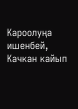Кароолуңа ишенбей, Качкан кайып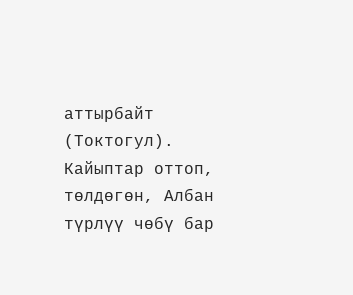аттырбайт (Токтогул). Кайыптар оттоп, төлдөгөн, Албан түрлүү чөбү бар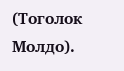(Тоголок Молдо).